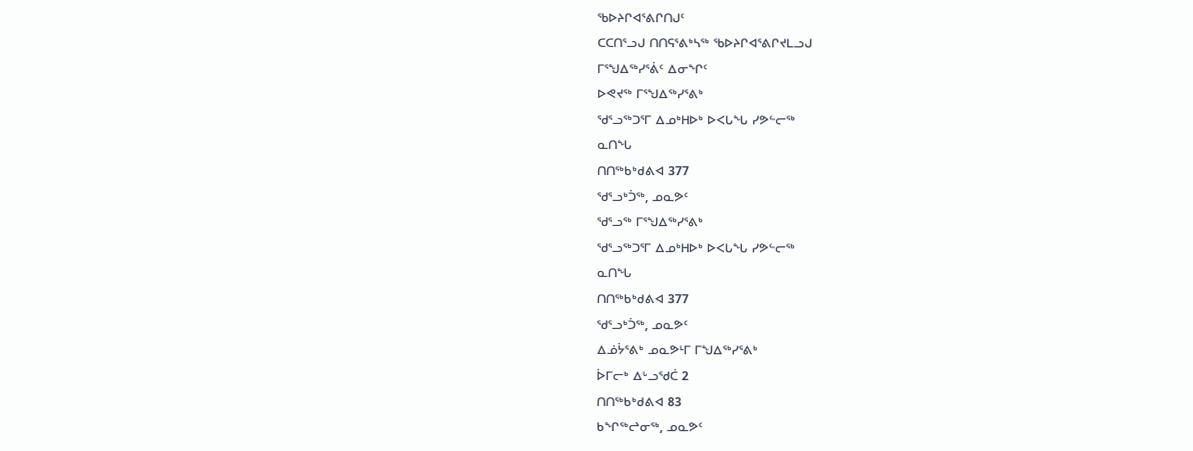ᖃᐅᔨᒋᐊᕐᕕᒋᑎᒍᑦ
ᑕᑕᑎᕐᓗᒍ ᑎᑎᕋᕐᕕᒃᓴᖅ ᖃᐅᔨᒋᐊᕐᕕᒋᔪᒪᓗᒍ
ᒥᕐᖑᐃᖅᓯᕐᕖᑦ ᐃᓂᖏᑦ
ᐅᕙᔪᖅ ᒥᕐᖑᐃᖅᓯᕐᕕᒃ
ᖁᕐᓗᖅᑐᕐᒥ ᐃᓄᒃᕼᐅᒃ ᐅᐸᒐᖓ ᓯᕗᓪᓕᖅ
ᓇᑎᖓ
ᑎᑎᖅᑲᒃᑯᕕᐊ 377
ᖁᕐᓗᒃᑑᖅ, ᓄᓇᕗᑦ
ᖁᕐᓗᖅ ᒥᕐᖑᐃᖅᓯᕐᕕᒃ
ᖁᕐᓗᖅᑐᕐᒥ ᐃᓄᒃᕼᐅᒃ ᐅᐸᒐᖓ ᓯᕗᓪᓕᖅ
ᓇᑎᖓ
ᑎᑎᖅᑲᒃᑯᕕᐊ 377
ᖁᕐᓗᒃᑑᖅ, ᓄᓇᕗᑦ
ᐃᓅᔮᕐᕕᒃ ᓄᓇᕗᒻᒥ ᒥᖑᐃᖅᓯᕐᕕᒃ
ᐆᒥᓕᒃ ᐃᒡᓗᖁᑖ 2
ᑎᑎᖅᑲᒃᑯᕕᐊ 83
ᑲᖏᖅᖠᓂᖅ, ᓄᓇᕗᑦ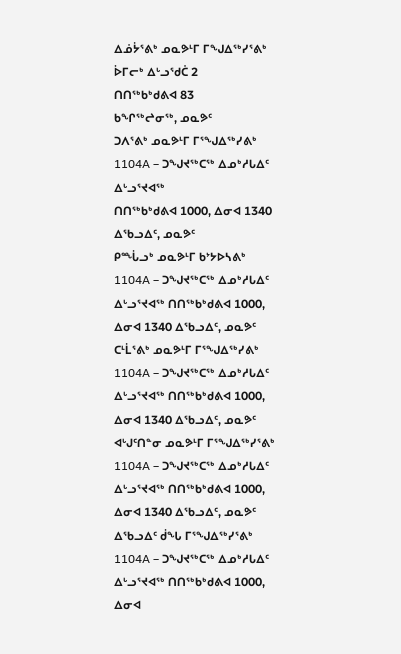ᐃᓅᔮᕐᕕᒃ ᓄᓇᕗᒻᒥ ᒥᖑᐃᖅᓯᕐᕕᒃ
ᐆᒥᓕᒃ ᐃᒡᓗᖁᑖ 2
ᑎᑎᖅᑲᒃᑯᕕᐊ 83
ᑲᖏᖅᖠᓂᖅ, ᓄᓇᕗᑦ
ᑐᐱᕐᕕᒃ ᓄᓇᕗᒻᒥ ᒥᕐᖑᐃᖅᓯᕕᒃ
1104A – ᑐᖑᔪᖅᑕᖅ ᐃᓄᒃᓱᒐᐃᑦ
ᐃᒡᓗᕐᔪᐊᖅ
ᑎᑎᖅᑲᒃᑯᕕᐊ 1000, ᐃᓂᐊ 1340
ᐃᖃᓗᐃᑦ, ᓄᓇᕗᑦ
ᑭᖖᒑᓗᒃ ᓄᓇᕗᒻᒥ ᑲᔾᔭᐅᓴᕕᒃ
1104A – ᑐᖑᔪᖅᑕᖅ ᐃᓄᒃᓱᒐᐃᑦ
ᐃᒡᓗᕐᔪᐊᖅ ᑎᑎᖅᑲᒃᑯᕕᐊ 1000,
ᐃᓂᐊ 1340 ᐃᖃᓗᐃᑦ, ᓄᓇᕗᑦ
ᑕᒻᒫᕐᕕᒃ ᓄᓇᕗᒻᒥ ᒥᕐᖑᐃᖅᓯᕕᒃ
1104A – ᑐᖑᔪᖅᑕᖅ ᐃᓄᒃᓱᒐᐃᑦ
ᐃᒡᓗᕐᔪᐊᖅ ᑎᑎᖅᑲᒃᑯᕕᐊ 1000,
ᐃᓂᐊ 1340 ᐃᖃᓗᐃᑦ, ᓄᓇᕗᑦ
ᐊᒡᒍᑦᑎᓐᓂ ᓄᓇᕗᒻᒥ ᒥᕐᖑᐃᖅᓯᕐᕕᒃ
1104A – ᑐᖑᔪᖅᑕᖅ ᐃᓄᒃᓱᒐᐃᑦ
ᐃᒡᓗᕐᔪᐊᖅ ᑎᑎᖅᑲᒃᑯᕕᐊ 1000,
ᐃᓂᐊ 1340 ᐃᖃᓗᐃᑦ, ᓄᓇᕗᑦ
ᐃᖃᓗᐃᑦ ᑰᖓ ᒥᕐᖑᐃᖅᓯᕐᕕᒃ
1104A – ᑐᖑᔪᖅᑕᖅ ᐃᓄᒃᓱᒐᐃᑦ
ᐃᒡᓗᕐᔪᐊᖅ ᑎᑎᖅᑲᒃᑯᕕᐊ 1000,
ᐃᓂᐊ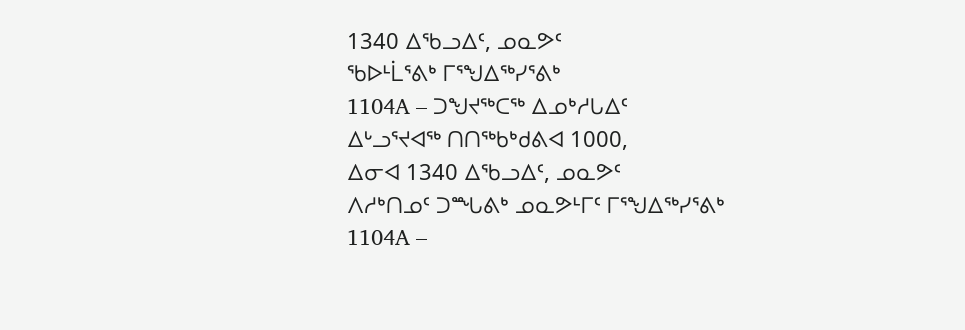1340 ᐃᖃᓗᐃᑦ, ᓄᓇᕗᑦ
ᖃᐅᒻᒫᕐᕕᒃ ᒥᕐᖑᐃᖅᓯᕐᕕᒃ
1104A – ᑐᖑᔪᖅᑕᖅ ᐃᓄᒃᓱᒐᐃᑦ
ᐃᒡᓗᕐᔪᐊᖅ ᑎᑎᖅᑲᒃᑯᕕᐊ 1000,
ᐃᓂᐊ 1340 ᐃᖃᓗᐃᑦ, ᓄᓇᕗᑦ
ᐱᓱᒃᑎᓄᑦ ᑐᙵᕕᒃ ᓄᓇᕗᒻᒥᑦ ᒥᕐᖑᐃᖅᓯᕐᕕᒃ
1104A –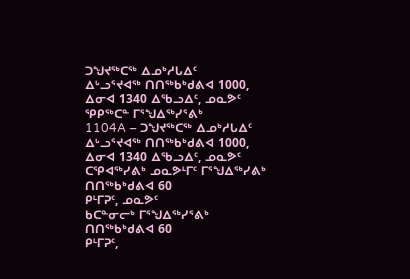ᑐᖑᔪᖅᑕᖅ ᐃᓄᒃᓱᒐᐃᑦ
ᐃᒡᓗᕐᔪᐊᖅ ᑎᑎᖅᑲᒃᑯᕕᐊ 1000,
ᐃᓂᐊ 1340 ᐃᖃᓗᐃᑦ, ᓄᓇᕗᑦ
ᕿᑭᖅᑕᓐ ᒥᕐᖑᐃᖅᓯᕐᕕᒃ
1104A – ᑐᖑᔪᖅᑕᖅ ᐃᓄᒃᓱᒐᐃᑦ
ᐃᒡᓗᕐᔪᐊᖅ ᑎᑎᖅᑲᒃᑯᕕᐊ 1000,
ᐃᓂᐊ 1340 ᐃᖃᓗᐃᑦ, ᓄᓇᕗᑦ
ᑕᕿᐊᖅᓯᕕᒃ ᓄᓇᕗᒻᒥᑦ ᒥᕐᖑᐃᖅᓯᕕᒃ
ᑎᑎᖅᑲᒃᑯᕕᐊ 60
ᑭᒻᒥᕈᑦ, ᓄᓇᕗᑦ
ᑲᑕᓐᓂᓕᒃ ᒥᕐᖑᐃᖅᓯᕐᕕᒃ
ᑎᑎᖅᑲᒃᑯᕕᐊ 60
ᑭᒻᒥᕈᑦ,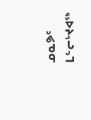ᓄᓇᕗᑦ
ᒪᓪᓕᒡᔪᐊᖅ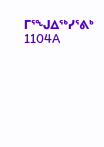ᒥᕐᖑᐃᖅᓯᕐᕕᒃ
1104A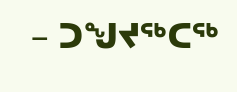– ᑐᖑᔪᖅᑕᖅ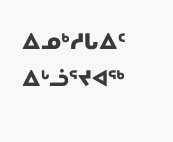ᐃᓄᒃᓱᒐᐃᑦ
ᐃᒡᓘᕐᔪᐊᖅ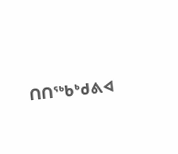ᑎᑎᖅᑲᒃᑯᕕᐊ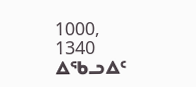1000,
1340 ᐃᖃᓗᐃᑦ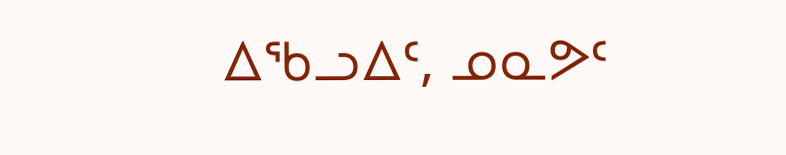ᐃᖃᓗᐃᑦ, ᓄᓇᕗᑦ